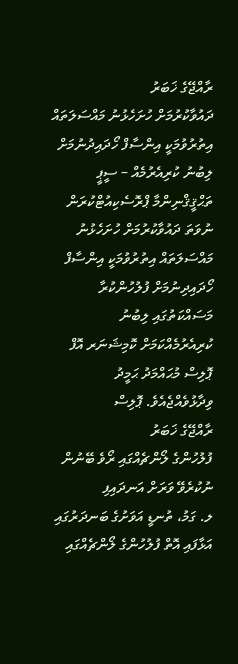ރާއްޖޭގެ ޚަބަރު
ދައުވާކުރުމަށް ހުށަހެޅުނު މައްސަލަތައް އިތުރުވުމަކީ އިންސާފް ހޯދައިދުނުމަށް ލިބުނު ކުރިއެރުމެއް – ސީޕީ
ތަޙްޤީޤްނިންމާ ޕްރޮސެކިއުޓްކުރަން ނުވަތަ ދައުވާކުރުމަށް ހުށަހެޅުނު މައްސަލަތައް އިތުރުވުމަކީ އިންސާފް ހޯދައިދިނުމަށް ފުލުހުންކުރާ މަސައްކަތުގައި ލިބުނު ކުރިއެރުމެއްކަމަށް ކޮމިޝަނަރ އޮފް ޕޮލިސް މުޙައްމަދު ޙަމީދު ވިދާޅުވެއްޖެއެވެ. ޕޮލިސް
ރާއްޖޭގެ ޚަބަރު
ފުލުހުންގެ ލޯންޗެއްގައި ރޯވެ ބޭނުން ނުކުރެވޭ ވަރަށް އަނދައިފި
ލ. ގަމު، ތުނޑީ އަވަށުގެ ބަނދަރުގައި އަޅާފައި އޮތް ފުލުހުންގެ ލޯންޗެއްގައި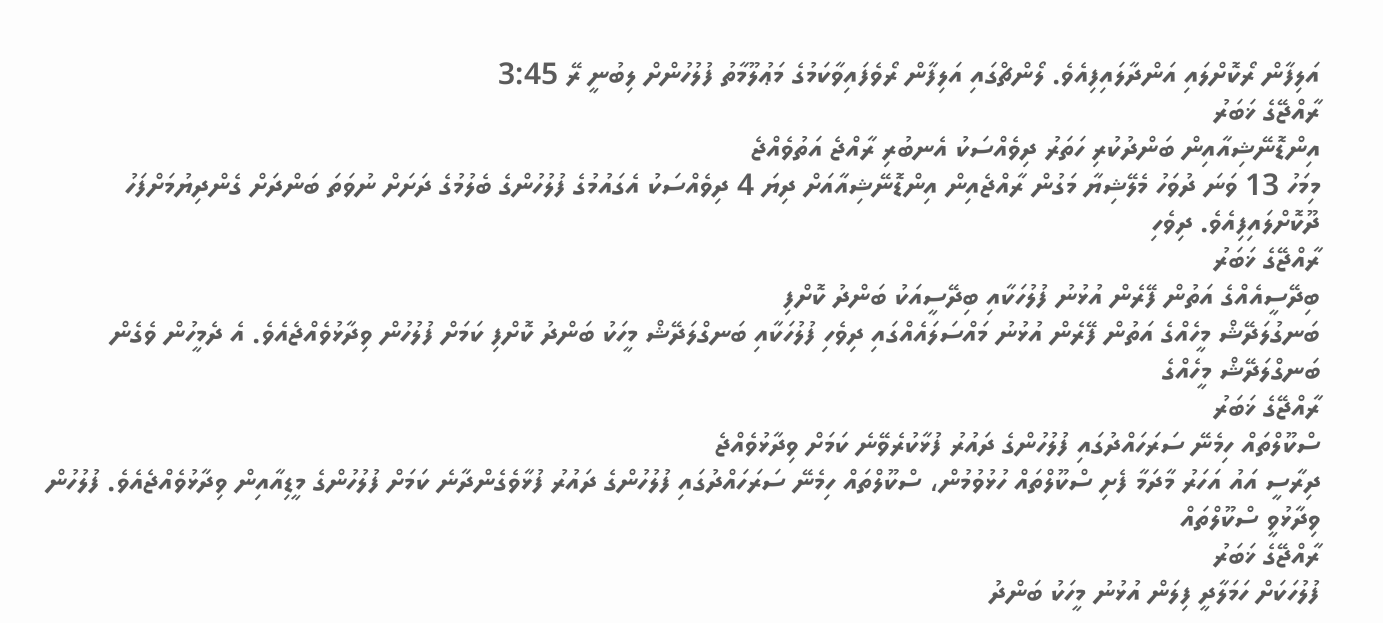އަލިފާން ރޯކޮށްލައި އަންދާލައިފިއެވެ. ލޯންޗްގައި އަލިފާން ރޯވެފައިވާކަމުގެ މަޢުލޫމާތު ފުލުހުންށް ލިބުނީ ރޭ 3:45
ރާއްޖޭގެ ޚަބަރު
އިންޑޮނޭޝިއާއިން ބަންދުކުރި ހަތަރު ދިވެއްސަކު އެނބުރި ރާއްޖެ އަތުވެއްޖެ
މިމަހު 13 ވަނަ ދުވަހު މެލޭޝިޔާ މަގުން ރާއްޖެއިން އިންޑޮނޭޝިއާއަށް ދިޔަ 4 ދިވެއްސަކު އެގައުމުގެ ފުލުހުންގެ ބެލުމުގެ ދަށަށް ނުވަތަ ބަންދަށް ގެންދިޔުމަށްފަހު ދޫކޮށްލައިފިއެވެ. ދިވެހި
ރާއްޖޭގެ ޚަބަރު
ބިދޭސީއެއްގެ އަތުން ފޭރެން އުޅުނު ފުލުހަކާއި ބިދޭސީއަކު ބަންދު ކޮށްފި
ބަނގުލަދޭޝް މީހެއްގެ އަތުން ފޭރެން އުޅުނު މައްސަލައެއްގައި ދިވެހި ފުލުހަކާއި ބަނގްލަދޭޝް މީހަކު ބަންދު ކޮށްފި ކަމަށް ފުލުހުން ވިދާޅުވެއްޖެއެވެ. އެ ދެމީހުން ވެގެން ބަނގްލަދޭޝް މީހެއްގެ
ރާއްޖޭގެ ޚަބަރު
ސްކޫލްތައް ހިމެނޭ ސަރަހައްދުގައި ފުލުހުންގެ ދައުރު ފުޅާކުރެވޭނެ ކަމަށް ވިދާޅުވެއްޖެ
ދިރާސީ އައު އަހަރު މާދަމާ ފެށި ސްކޫލްތައް ހުޅުވުމުން، ސްކޫލްތައް ހިމެނޭ ސަރަހައްދުގައި ފުލުހުންގެ ދައުރު ފުޅާވެގެންދާނެ ކަމަށް ފުލުހުންގެ މީޑިއާއިން ވިދާޅުވެއްޖެއެވެ. ފުލުހުން ވިދާޅުވީ ސްކޫލްތައް
ރާއްޖޭގެ ޚަބަރު
ފުލުހަކަށް ހަމަލާދީ ފިލަން އުޅުނު މީހަކު ބަންދު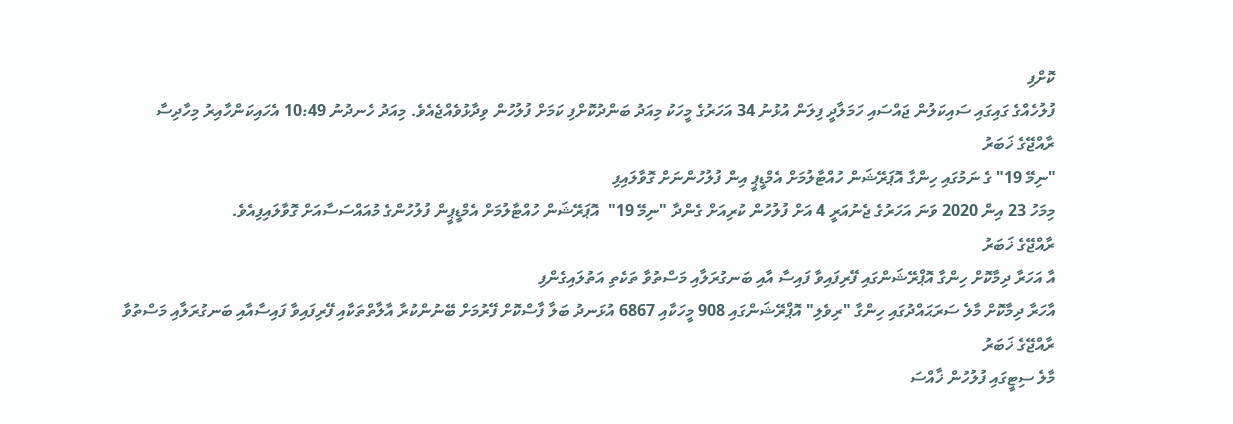ކޮށްފި
ފުލުހެއްގެ ގައިގައި ސައިކަލުން ޖައްސައި ހަމަލާދީ ފިލަން އުޅުނު 34 އަހަރުގެ މީހަކު މިއަދު ބަންދުކޮށްފި ކަމަށް ފުލުހުން ވިދާޅުވެއްޖެއެވެ. މިއަދު ހެނދުނު 10:49 އެހައިކަންހާއިރު މިހާދިސާ
ރާއްޖޭގެ ޚަބަރު
"ނިމޭ 19" ގެ ނަމުގައި ހިންގާ އޮޕަރޭޝަން ހުއްޓާލުމަށް އެމްޑީޕީ އިން ފުލުހުންނަށް ގޮވާލައިފި
މިމަހު 23 އިން 2020 ވަނަ އަހަރުގެ ޖެނުއަރީ 4 އަށް ފުލުހުން ކުރިއަށް ގެންދާ "ނިމޭ 19"  އޮޕަރޭޝަން ހުއްޓާލުމަށް އެމްޑީޕީން ފުލުހުންގެ މުއައްސަސާއަށް ގޮވާލައިފިއެވެ.
ރާއްޖޭގެ ޚަބަރު
އާ އަހަރާ ދިމާކޮށް ހިންގާ އޮޕްރޭޝަންގައި ފޭރިފައިވާ ފައިސާ އާއި ބަނގުރަލާއި މަސްތުވާ ތަކެތި އަތުލައިގެންފި
އާހަރާ ދިމާކޮށް މާލެ ސަރަޙައްދުގައި ހިންގާ "ރިވެލި" އޮޕްރޭޝަންގައި 908 މީހަކާއި 6867 އުޅަނދު ބަލާ ފާސްކޮށް ފޭރުމަށް ބޭނުންކުރާ އާލާތްތަކާއި ފޭރިފައިވާ ފައިސާއާއި ބަނގުރަލާއި މަސްތުވާ
ރާއްޖޭގެ ޚަބަރު
މާލެ ސިޓީގައި ފުލުހުން ޚާއްސަ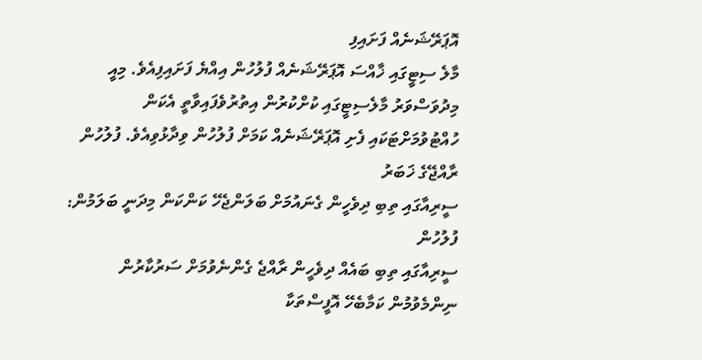އޮޕަރޭޝަނެއް ފަށައިފި
މާލެ ސިޓީގައި ޚާއްސަ އޮޕަރޭޝަނެއް ފުލުހުން އިއްޔެ ފަށައިފިއެވެ. މިއީ  މިދުވަސްވަރު މާލެސިޓީގައި ކުށްކުރުން އިތުރުވެފައިވާތީ އެކަން ހުއްޓުވުމަށްޓަކައި ފެށި އޮޕަރޭޝަނެއް ކަމަށް ފުލުހުން ވިދާޅުވިއެވެ. ފުލުހުން
ރާއްޖޭގެ ޚަބަރު
ސީރިއާގައި ތިބި ދިވެހީން ގެނައުމަށް ބަލަންޖެހޭ ކަންކަން މިދަނީ ބަލަމުން: ފުލުހުން
ސީރިއާގައި ތިބި ބައެއް ދިވެހީން ރާއްޖެ ގެންނެވުމަށް ސަރުކާރުން ނިންމެވުމުން ކަމާބެހޭ އޮފީސްތަކާ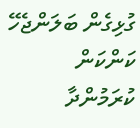ގުޅިގެން ބަލަންޖެހޭ ކަންކަން ކުރަމުންދާ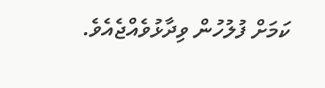ކަމަށް ފުލުހުން ވިދާޅުވެއްޖެއެވެ.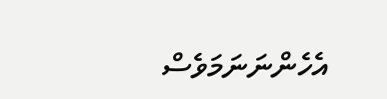އެހެންނަނަމަވެސް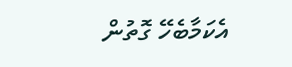އެކަމާބެހޭ ގޮތުން